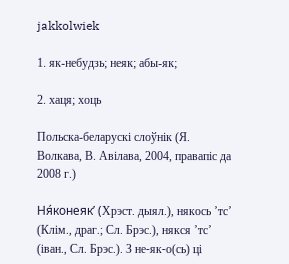jakkolwiek

1. як-небудзь; неяк; абы-як;

2. хаця; хоць

Польска-беларускі слоўнік (Я. Волкава, В. Авілава, 2004, правапіс да 2008 г.)

Ня́конеяк’ (Хрэст. дыял.), някось ’тс’ (Клім., драг.; Сл. Брэс.), някся ’тс’ (іван., Сл. Брэс.). З не‑як‑о(сь) ці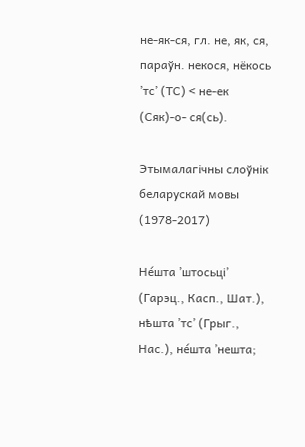не‑як‑ся, гл. не, як, ся, параўн. некося, нёкось ’тс’ (ТС) < не‑ек (Сяк)‑о‑ ся(сь).

Этымалагічны слоўнік беларускай мовы (1978-2017)

Не́шта ’штосьці’ (Гарэц., Касп., Шат.), нѣшта ’тс’ (Грыг., Нас.), не́шта ’нешта;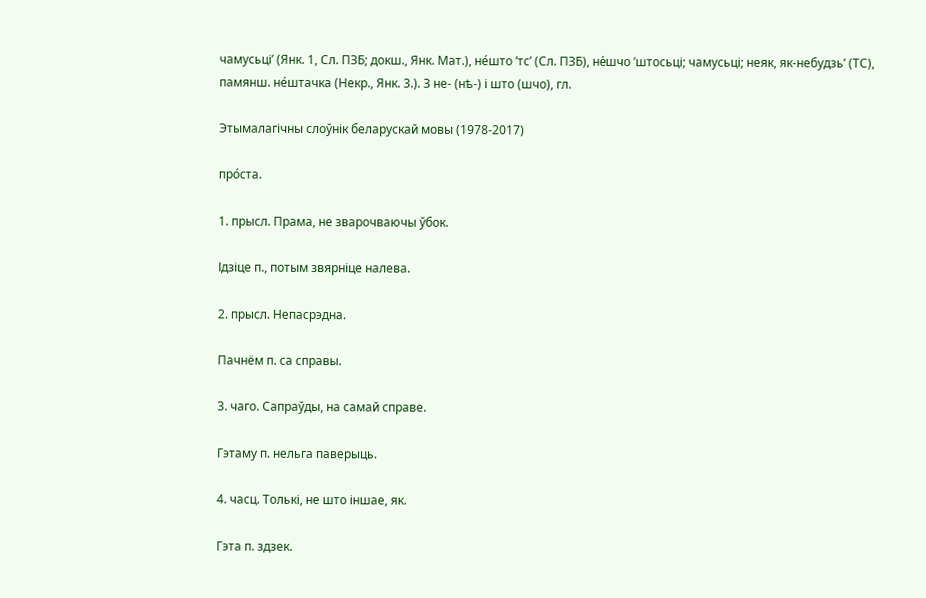чамусьці’ (Янк. 1, Сл. ПЗБ; докш., Янк. Мат.), не́што ’тс’ (Сл. ПЗБ), не́шчо ’штосьці; чамусьці; неяк, як-небудзь’ (ТС), памянш. не́штачка (Некр., Янк. 3.). З не- (нѣ‑) і што (шчо), гл.

Этымалагічны слоўнік беларускай мовы (1978-2017)

про́ста.

1. прысл. Прама, не зварочваючы ўбок.

Ідзіце п., потым звярніце налева.

2. прысл. Непасрэдна.

Пачнём п. са справы.

3. чаго. Сапраўды, на самай справе.

Гэтаму п. нельга паверыць.

4. часц. Толькі, не што іншае, як.

Гэта п. здзек.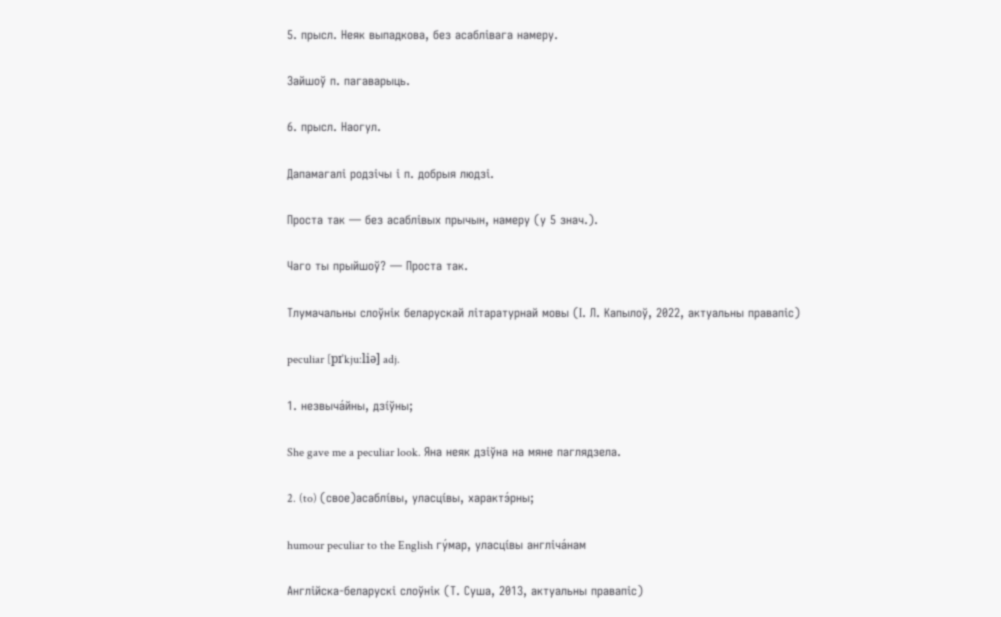5. прысл. Неяк выпадкова, без асаблівага намеру.

Зайшоў п. пагаварыць.

6. прысл. Наогул.

Дапамагалі родзічы і п. добрыя людзі.

Проста так — без асаблівых прычын, намеру (у 5 знач.).

Чаго ты прыйшоў? — Проста так.

Тлумачальны слоўнік беларускай літаратурнай мовы (І. Л. Капылоў, 2022, актуальны правапіс)

peculiar [pɪˈkju:liə] adj.

1. незвыча́йны, дзі́ўны;

She gave me a peculiar look. Яна неяк дзіўна на мяне паглядзела.

2. (to) (свое)асаблі́вы, уласці́вы, характэ́рны;

humour peculiar to the English гу́мар, уласці́вы англіча́нам

Англійска-беларускі слоўнік (Т. Суша, 2013, актуальны правапіс)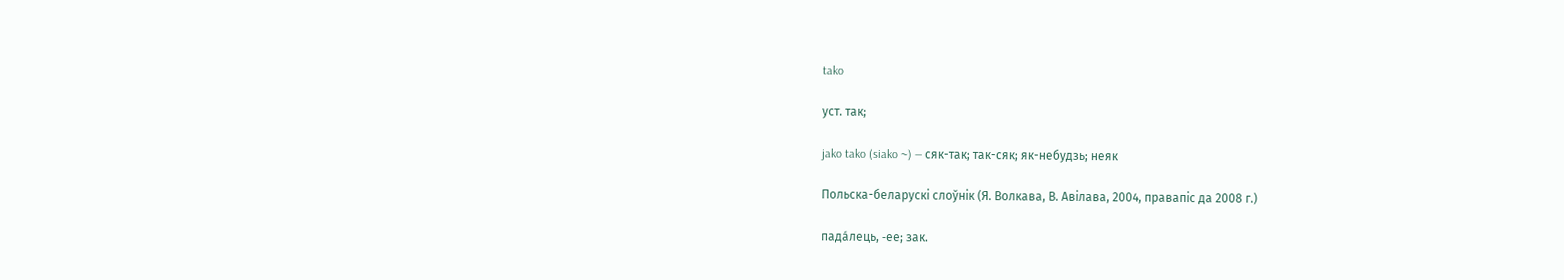tako

уст. так;

jako tako (siako ~) — сяк-так; так-сяк; як-небудзь; неяк

Польска-беларускі слоўнік (Я. Волкава, В. Авілава, 2004, правапіс да 2008 г.)

пада́лець, ‑ее; зак.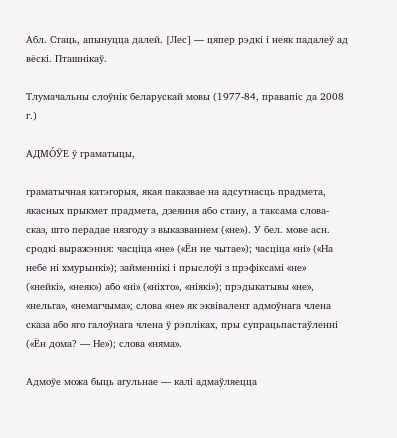Абл. Стаць, апынуцца далей. [Лес] — цяпер рэдкі і неяк падалеў ад вёскі. Пташнікаў.

Тлумачальны слоўнік беларускай мовы (1977-84, правапіс да 2008 г.)

АДМО́ЎЕ ў граматыцы,

граматычная катэгорыя, якая паказвае на адсутнасць прадмета, якасных прыкмет прадмета, дзеяння або стану, а таксама слова-сказ, што перадае нязгоду з выказваннем («не»). У бел. мове асн. сродкі выражэння: часціца «не» («Ён не чытае»); часціца «ні» («На небе ні хмурынкі»); займеннікі і прыслоўі з прэфіксамі «не» («нейкі», «неяк») або «ні» («ніхто», «ніякі»); прэдыкатывы «не», «нельга», «немагчыма»; слова «не» як эквівалент адмоўнага члена сказа або яго галоўнага члена ў рэпліках, пры супрацьпастаўленні («Ён дома? — Не»); слова «няма».

Адмоўе можа быць агульнае — калі адмаўляецца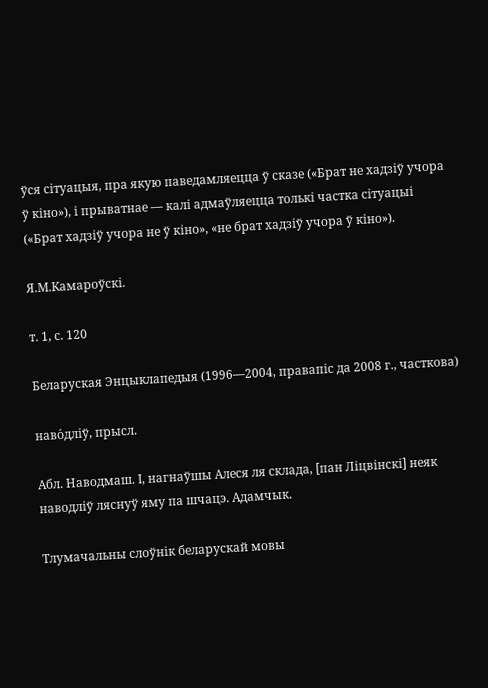ўся сітуацыя, пра якую паведамляецца ў сказе («Брат не хадзіў учора ў кіно»), і прыватнае — калі адмаўляецца толькі частка сітуацыі («Брат хадзіў учора не ў кіно», «не брат хадзіў учора ў кіно»).

Я.М.Камароўскі.

т. 1, с. 120

Беларуская Энцыклапедыя (1996—2004, правапіс да 2008 г., часткова)

наво́дліў, прысл.

Абл. Наводмаш. І, нагнаўшы Алеся ля склада, [пан Ліцвінскі] неяк наводліў ляснуў яму па шчацэ. Адамчык.

Тлумачальны слоўнік беларускай мовы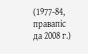(1977-84, правапіс да 2008 г.)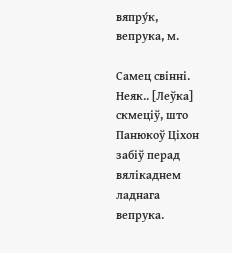вяпру́к, вепрука, м.

Самец свінні. Неяк.. [Леўка] скмеціў, што Панюкоў Ціхон забіў перад вялікаднем ладнага вепрука.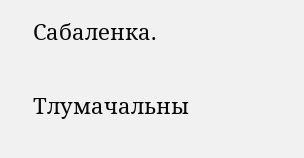Сабаленка.

Тлумачальны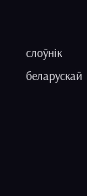слоўнік беларускай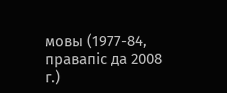мовы (1977-84, правапіс да 2008 г.)